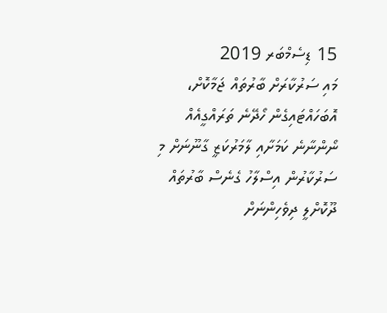15 ޑިސެމްބަރ 2019
މައި ސަރުކާރަށް ބާރުތައް ޖަމާކޮށް، އޮބަހައްޓައިގެން ހޯދޭނެ ތަރައްގީއެއް ނޯންނާނެ ކަމަށާއި ލާމަރުކަޒީ ގާނޫނަށް މި ސަރުކާރުން އިސްލާހު ގެނެސް ބާރުތައް ދޫކޮށްލީ ދިވެހިންނަށް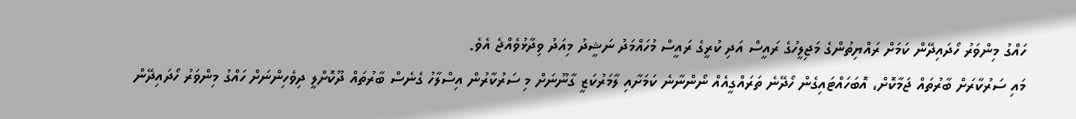ހައްގު މިންވަރު ހޯދައިދޭން ކަމަށް ރައްޔިތުންގެ މަޖިލީހުގެ ރައީސް އަދި ކުރީގެ ރައީސް މުހައްމަދު ނަޝީދު މިއަދު ވިދާޅުވެއްޖެ އެވެ.
މައި ސަރުކާރަށް ބާރުތައް ޖަމާކޮށް، އޮބަހައްޓައިގެން ހޯދޭނެ ތަރައްގީއެއް ނޯންނާނެ ކަމަށާއި ލާމަރުކަޒީ ގާނޫނަށް މި ސަރުކާރުން އިސްލާހު ގެނެސް ބާރުތައް ދޫކޮށްލީ ދިވެހިންނަށް ހައްގު މިންވަރު ހޯދައިދޭން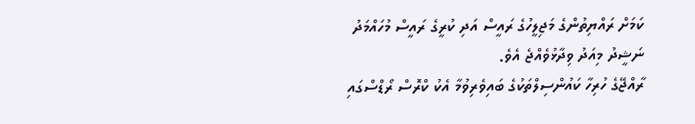ކަމަށް ރައްޔިތުންގެ މަޖިލީހުގެ ރައީސް އަދި ކުރީގެ ރައީސް މުހައްމަދު ނަޝީދު މިއަދު ވިދާޅުވެއްޖެ އެވެ.
ރާއްޖޭގެ ހުރިހާ ކައުންސިލްތަކުގެ ބައިވެރިވުމާ އެކު ކްރޮސް ރޯޑްސްގައި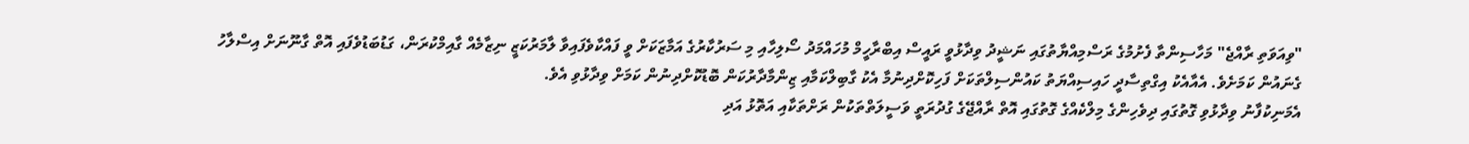"ވިއަވަތި ރާއްޖެ" މަހާސިންތާ ފެށުމުގެ ރަސްމިއްޔާތުގައި ނަޝީދު ވިދާޅުވީ ރައީސް އިބްރާހީމް މުހައްމަދު ސޯލިހާއި މި ސަރުކާރުގެ އަމާޒަކަށް ވީ ފައްކާވެފައިވާ ލާމަރުކަޒީ ނިޒާމެއް ގާއިމްކުރަން، ގަޑުބަޑުވެފައި އޮތް ގާނޫނަށް އިސްލާހު ގެނައުން ކަމަށެވެ. އެއާއެކު އިގްތިސާދީ ހައިސިއްޔަތު ކައުންސިލްތަކަށް ފަހިކޮށްދިނުމާ އެކު ގާބިލްކަމާއި ޒިންމާދާރުކަން ބޮޑުކޮށްދިނުން ކަމަށް ވިދާޅުވި އެވެ.
އެމަނިކުފާނު ވިދާޅުވި ގޮތުގައި ދިވެހިންގެ މިލްކެއްގެ ގޮތުގައި އޮތް ރާއްޖޭގެ ގުދުރަތީ ވަސީލަތްތަކުން ރަށްތަކާއި އަތޮޅު އަދި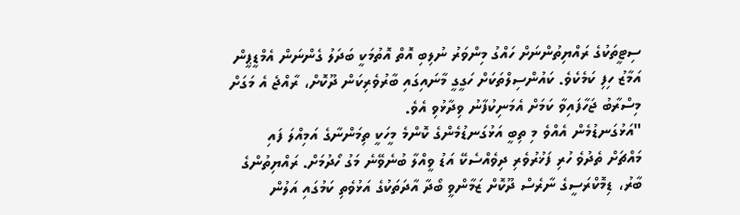ސިޓީތަކުގެ ރައްޔިތުންނަށް ހައްގު މިންވަރު ނުލިބި އޮތް އޮތުމަކީ ބަދަލު ގެންނަން އެމްޑީޕީން އަމާޒު ހިފި ކަމެކެވެ. ކައުންސިލްތަކަށް ހަގީގީ މާނައިގައި ބާރުވެރިކަން ދޫކޮށް، ރާއްޖެ އެ މަގަށް މިސްރާބު ޖަހާފައިވާ ކަމަށް އެމަނިކުފާނު ވިދާޅުވި އެވެ.
"އަޅުގަނޑުމެން އެއްވެ މި ތިބީ އަޅުގަނޑުމެންގެ ކޮންމެ މީހަކީ ތިމަންނާގެ އަމިއްލަ ފައި މައްޗަށް ތެދުވެ ހުރި ފަޚުރުވެރި ދިވެއްސެކޭ އަޑު ވީއްލާ ބުނެވޭނެ މަގު ހޯދުމަށް. ރައްޔިތުންގެ ބާރު، ޑިމޮކްރަސީގެ ނާރެސް ދޫކޮށް ޒަމާންވީ ބޯދާ އާދަތަކުގެ އަޅުވެތި ކަމުގައި އަލުން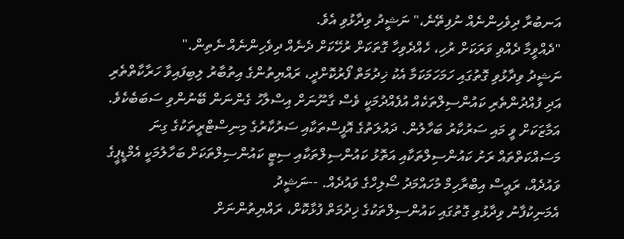އަނބުރާ ދިވެހިންނެއް ނުފިތޭނެ،" ނަޝީދު ވިދާޅުވި އެވެ.
"ދެއްވީމާ ދެއްވި ވަރަކަށް ރުހި، ހެއްދެވިހާ ގޮތަކަށް ރުހޭކަށް ދެނެއް ދިވެހިންނެއް ނެތިން."
ނަޝީދު ވިދާޅުވި ގޮތުގައި ހަމަހަމަކަމާ އެކު ޚިދުމަތް ފޯރުކޮށްދީ، ރައްޔިތުންގެ އިތުބާރު ލިބިފައިވާ ހަރާކާތްތެރި އަދި ފުއްދުންތެރި ކައުންސިލްތަކެއް އުފެއްދުމަކީ ވެސް ގާނޫނަށް އިސްލާހު ގެންނަން ބޭނުންވި ސަބަބެކެވެ.
އަމާޒަކަށް ވީ މައި ސަރުކާރު ބަހާލުން. ދައުލަތުގެ އޮފީސްތަކާއި ސަރުކާރުގެ މިނިސްޓްރީތަކުގެ ގިނަ މަސައްކަތްތައް ރަށު ކައުންސިލްތަކާއި އަތޮޅު ކައުންސިލްތަކާއި ސިޓީ ކައުންސިލްތަކަށް ބަހާލުމަކީ އެމްޑީޕީގެ ވައުދެއް، ރައީސް އިބްރާހިމް މުހައްމަދު ސޯލިހްގެ ވައުދެއް. --ނަޝީދު
އެމަނިކުފާނު ވިދާޅުވި ގޮތުގައި ކައުންސިލްތަކުގެ ޚިދުމަތް ފުޅާކޮށް، ރައްޔިތުންނަށް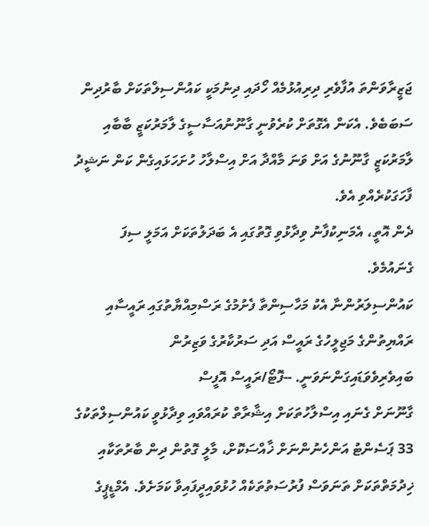ޖަޒީރާވަންތަ އުފާވެރި ދިރިއުޅުމެއް ހޯދައި ދިނުމަކީ ކައުންސިލްތަކަށް ބާރުދިން ސަބަބެވެ. އެކަން އެގޮތަށް ކުރެވުނީ ގާނޫނުއަސާސީގެ ލާމަރުކަޒީ ބާބާއި ލާމަރުކަޒީ ގާނޫނުގެ އަށް ވަނަ މާއްދާ އަށް އިސްލާހު ހުށަހަޅައިގެން ކަން ނަޝީދު ފާހަގަކުރެއްވި އެވެ.
ދެން އޮތީ، އެމަނިކުފާނު ވިދާޅުވި ގޮތުގައި އެ ބަދަލުތަކަށް އަމަލީ ސިފަ ގެނައުމެވެ.
ކައުންސިލަރުންނާ އެކު މަހާސިންތާ ފެށުމުގެ ރަސްމިއްޔާތުގައި ރައީސާއި ރައްޔިތުންގެ މަޖިލީހުގެ ރައީސް އަދި ސަރުކާރުގެ ވަޒިރުން ބައިވެރިވެވަޑައިގަންނަވަނީ. --ފޮޓޯ/ރައީސް އޮފީސް
ގާނޫނަށް ގެނައި އިސްލާހުތަކަށް އިޝާރާތް ކުރައްވައި ވިދާޅުވީ ކައުންސިލްތަކުގެ 33 ޕަސެންޓު އަންހެނުންނަށް ޚާއްސަކޮށް، މާލީ ގޮތުން ދިން ބާރުތަކާއި ޚިދުމަތްތަކަށް ތަނަވަސް ފުރުސަތުތަކެއް ހުޅުވައިދީފައިވާ ކަމަށެވެ. އެމްޑީޕީގެ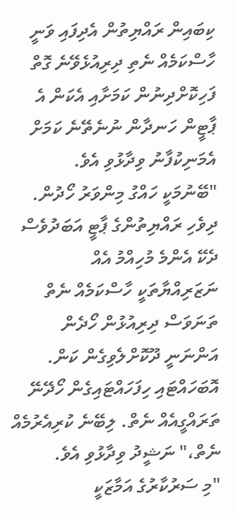ކިބައިން ރައްޔިތުން އެދިފައި ވަނީ ހާސްކަމެއް ނެތި ދިރިއުޅެވޭނެ ގޮތް ފަހިކޮށްދިނުން ކަމަށާއި އެކަން އެ ޕާޓީން ހަނދާން ނުނެތޭނެ ކަމަށް އެމަނިކުފާނު ވިދާޅުވި އެވެ.
"ބޭނުމަކީ ހައްގު މިންވަރު ހޯދުން. ދިވެހި ރައްޔިތުންގެ ޕާޓީ އަބަދުވެސް ދެކޭ އެންމެ މުހިއްމު އެއް ނަޒަރިއްޔާތަކީ ހާސްކަމެއް ނެތް ތަނަވަސް ދިރިއުޅުން ހޯދެން އަންނަނީ ދޫކޮށްލެވިގެން ކަން. އޮބަހައްޓައި ހިފަހައްޓައިގެން ހޯދޭނޭ ތަރައްގީއެއް ނެތް. ލިބޭނެ ކުރިއެރުމެއް ނެތް،" ނަޝީދު ވިދާޅުވި އެވެ.
"މި ސަރުކާރުގެ އަމާޒަކީ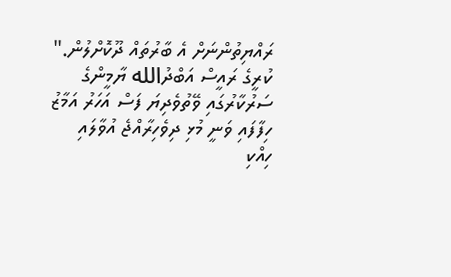ރައްޔިތުންނަށް އެ ބާރުތައް ދޫކޮށްލުން."
ކުރީގެ ރައީސް އަބްދުالله ޔާމީންގެ ސަރުކާރުގައި ވޭތުވެދިޔަ ފަސް އަހަރު އަމާޒު ހިފާފައި ވަނީ މުޅި ދިވެހިރާއްޖެ އުވާލައި ހިއްކި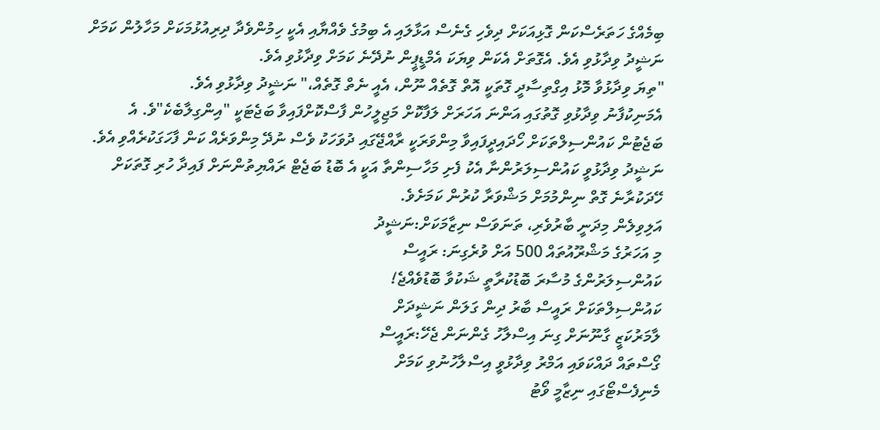ބިމެއްގެ ހަތަރެސްކަން ގޮޅިއަކަށް ދިވެހި ގެނެސް އަޅާލައި އެ ބިމުގެ ވެއްޔާއި އެކީ ހިމުންވެދާ ދިރިއުޅުމަކަށް މަހާލުން ކަމަށް ނަޝީދު ވިދާޅުވި އެވެ. އެގޮތަށް އެކަން ވިޔަކަ އެމްޑީޕީން ނުދޭނެ ކަމަށް ވިދާޅުވި އެވެ.
"ތިޔަ ވިދާޅުވާ މޮޅު އިގްތިސާދީ ގޮތަކީ އޮތް ގޮތެއް ނޫން، އެއީ ނެތް ގޮތެއް،" ނަޝީދު ވިދާޅުވި އެވެ.
އެމަނިކުފާނު ވިދާޅުވި ގޮތުގައި އަންނަ އަހަރަށް ލަފާކޮށް މަޖިލީހުން ފާސްކޮށްފައިވާ ބަޖެޓަކީ "އިންގިލާބެކެ"ވެ. އެ ބަޖެޓުން ކައުންސިލްތަކަށް ހޯދައިދީފައިވާ މިންވަރަކީ ރާއްޖޭގައި ދުވަހަކު ވެސް ނުދޭ މިންވަރެއް ކަން ފާހަގަކުރެއްވި އެވެ.
ނަޝީދު ވިދާޅުވީ ކައުންސިލަރުންނާ އެކު ފެށި މަހާސިންތާ އަކީ އެ ބޮޑު ބަޖެޓް ރައްޔިތުންނަށް ފައިދާ ހުރި ގޮތަކަށް ހޭދަކުރާނެ ގޮތް ނިންމުމަށް މަޝްވަރާ ކުރުން ކަމަށެވެ.
އަލިވިލެން މިދަނީ ބާރުވެރި، ތަނަވަސް ނިޒާމަކަށް:ނަޝީދު
މި އަހަރުގެ މަޝްރޫއުތައް 500 އަށް ވުރެގިނަ: ރައީސް
ކައުންސިލަރުންގެ މުސާރަ ބޮޑުކުރާތީ ޝަކުވާ ބޮޑުވެއްޖެ!
ކައުންސިލްތަކަށް ރައީސް ބާރު ދިން ގަލަން ނަޝީދަށް
ލާމަރުކަޒީ ގާނޫނަށް ގިނަ އިސްލާހު ގެންނަން ޖެހޭ:ރައީސް
ގޯސްތައް ދައްކަވައި އަމްރު ވިދާޅުވީ އިސްލާހުނުވި ކަމަށް
މެނިފެސްޓޯގައި ނިޒާމީ ވޯޓު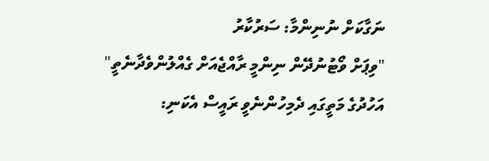ނަގާކަށް ނުނިންމާ: ސަރުކާރު
"ވިޕަށް ވޯޓުނުދޭން ނިންމީ ރާއްޖެއަށް ގެއްލުންވެދާނެތީ"
އަހުދުގެ މަތީގައި ދެމިހުންނެވީ ރައީސް އެކަނި: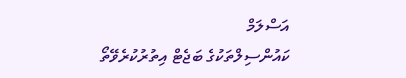އަސްލަމް
ކައުންސިލްތަކުގެ ބަޖެޓް އިތުރުކުރެވޭތޯ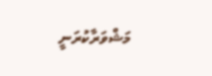މަޝްވަރާކުރަނީ